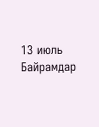13 июль
Байрамдар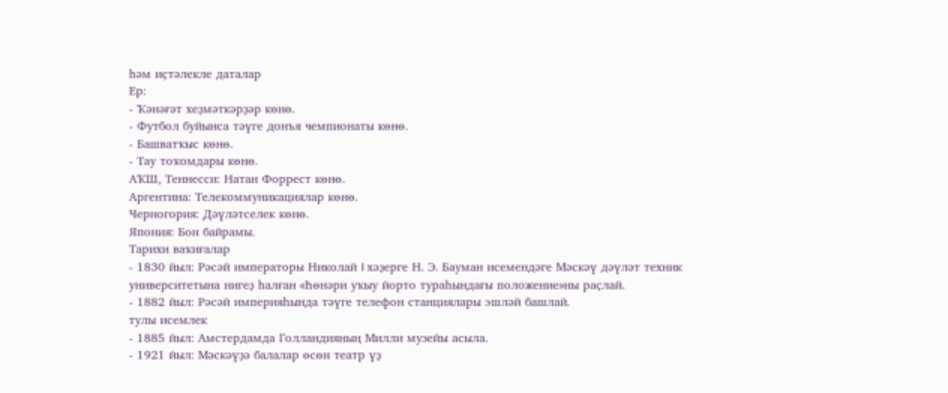һәм иҫтәлекле даталар
Ер:
- Ҡәнәғәт хеҙмәткәрҙәр көнө.
- Футбол буйынса тәүге донъя чемпионаты көнө.
- Башватҡыс көнө.
- Тау тоҡомдары көнө.
АҠШ, Теннесси: Натан Форрест көнө.
Аргентина: Телекоммуникациялар көнө.
Черногория: Дәүләтселек көнө.
Япония: Бон байрамы.
Тарихи ваҡиғалар
- 1830 йыл: Рәсәй императоры Николай I хәҙерге Н. Э. Бауман исемендәге Мәскәү дәүләт техник университетына нигеҙ һалған «Һөнәри уҡыу йорто тураһындағы положение»ны раҫлай.
- 1882 йыл: Рәсәй империяһында тәүге телефон станциялары эшләй башлай.
тулы исемлек
- 1885 йыл: Амстердамда Голландияның Милли музейы асыла.
- 1921 йыл: Мәскәүҙә балалар өсөн театр үҙ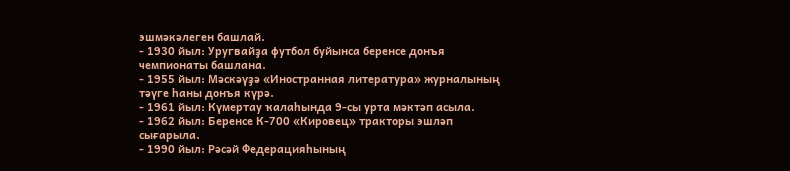эшмәкәлеген башлай.
- 1930 йыл: Уругвайҙа футбол буйынса беренсе донъя чемпионаты башлана.
- 1955 йыл: Мәскәүҙә «Иностранная литература» журналының тәүге һаны донъя күрә.
- 1961 йыл: Күмертау ҡалаһында 9-сы урта мәктәп асыла.
- 1962 йыл: Беренсе К-700 «Кировец» тракторы эшләп сығарыла.
- 1990 йыл: Рәсәй Федерацияһының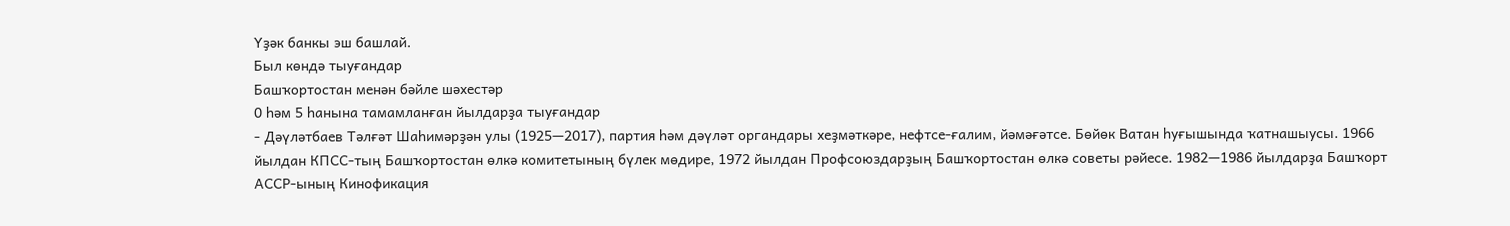Үҙәк банкы эш башлай.
Был көндә тыуғандар
Башҡортостан менән бәйле шәхестәр
0 һәм 5 һанына тамамланған йылдарҙа тыуғандар
- Дәүләтбаев Тәлғәт Шаһимәрҙән улы (1925—2017), партия һәм дәүләт органдары хеҙмәткәре, нефтсе-ғалим, йәмәғәтсе. Бөйөк Ватан һуғышында ҡатнашыусы. 1966 йылдан КПСС-тың Башҡортостан өлкә комитетының бүлек мөдире, 1972 йылдан Профсоюздарҙың Башҡортостан өлкә советы рәйесе. 1982—1986 йылдарҙа Башҡорт АССР-ының Кинофикация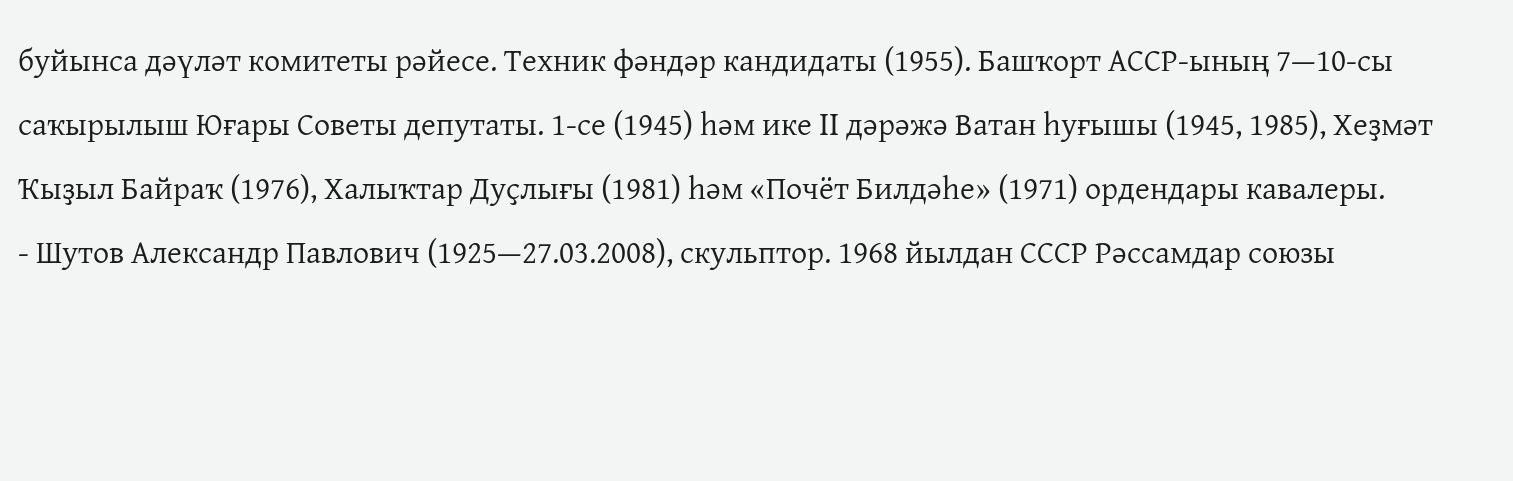буйынса дәүләт комитеты рәйесе. Техник фәндәр кандидаты (1955). Башҡорт АССР-ының 7—10-сы саҡырылыш Юғары Советы депутаты. 1-се (1945) һәм ике II дәрәжә Ватан һуғышы (1945, 1985), Хеҙмәт Ҡыҙыл Байраҡ (1976), Халыҡтар Дуҫлығы (1981) һәм «Почёт Билдәһе» (1971) ордендары кавалеры.
- Шутов Александр Павлович (1925—27.03.2008), скульптор. 1968 йылдан СССР Рәссамдар союзы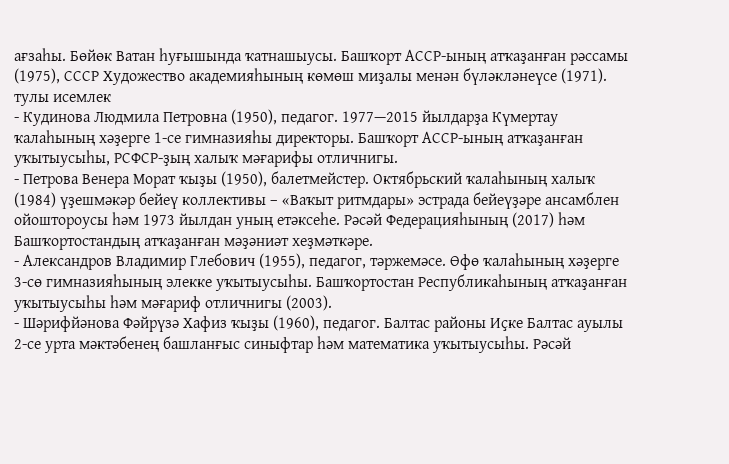ағзаһы. Бөйөк Ватан һуғышында ҡатнашыусы. Башҡорт АССР-ының атҡаҙанған рәссамы (1975), СССР Художество академияһының көмөш миҙалы менән бүләкләнеүсе (1971).
тулы исемлек
- Кудинова Людмила Петровна (1950), педагог. 1977—2015 йылдарҙа Күмертау ҡалаһының хәҙерге 1-се гимназияһы директоры. Башҡорт АССР-ының атҡаҙанған уҡытыусыһы, РСФСР-ҙың халыҡ мәғарифы отличнигы.
- Петрова Венера Морат ҡыҙы (1950), балетмейстер. Октябрьский ҡалаһының халыҡ (1984) үҙешмәкәр бейеү коллективы – «Ваҡыт ритмдары» эстрада бейеүҙәре ансамблен ойоштороусы һәм 1973 йылдан уның етәксеһе. Рәсәй Федерацияһының (2017) һәм Башҡортостандың атҡаҙанған мәҙәниәт хеҙмәткәре.
- Александров Владимир Глебович (1955), педагог, тәржемәсе. Өфө ҡалаһының хәҙерге 3-сө гимназияһының элекке уҡытыусыһы. Башҡортостан Республикаһының атҡаҙанған уҡытыусыһы һәм мәғариф отличнигы (2003).
- Шәрифйәнова Фәйрүзә Хафиз ҡыҙы (1960), педагог. Балтас районы Иҫке Балтас ауылы 2-се урта мәктәбенең башланғыс синыфтар һәм математика уҡытыусыһы. Рәсәй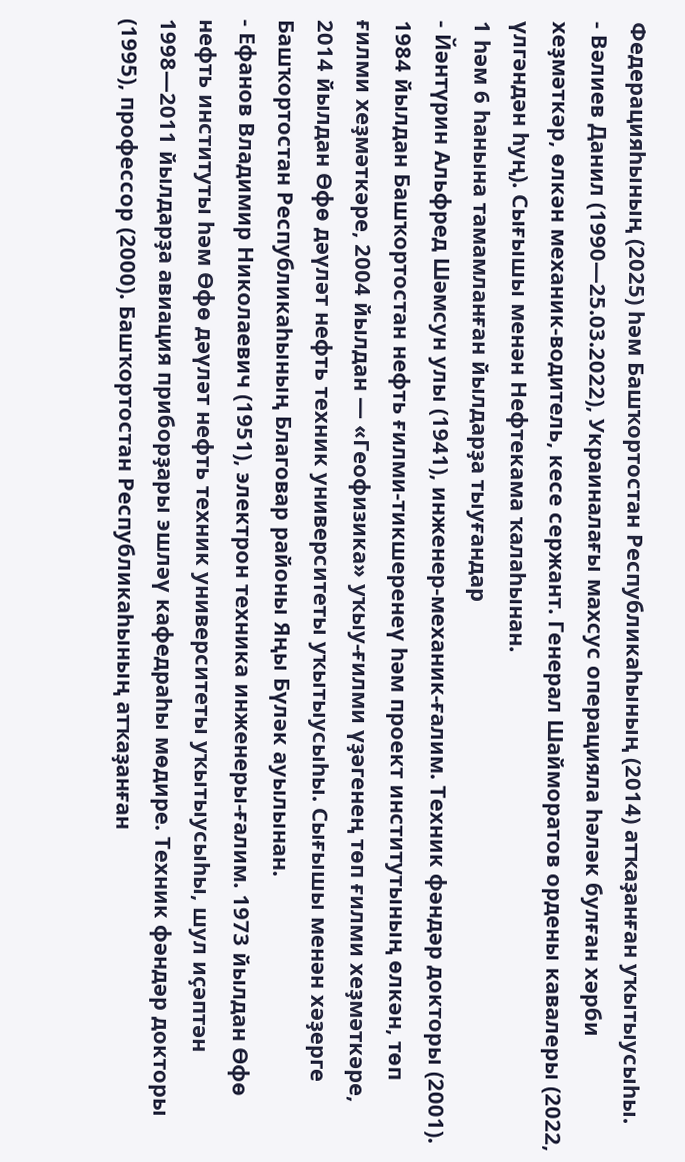Федерацияһының (2025) һәм Башҡортостан Республикаһының (2014) атҡаҙанған уҡытыусыһы.
- Вәлиев Данил (1990—25.03.2022), Украиналағы махсус операцияла һәләк булған хәрби хеҙмәткәр, өлкән механик-водитель, кесе сержант. Генерал Шайморатов ордены кавалеры (2022, үлгәндән һуң). Сығышы менән Нефтекама ҡалаһынан.
1 һәм 6 һанына тамамланған йылдарҙа тыуғандар
- Йәнтүрин Альфред Шәмсун улы (1941), инженер-механик-ғалим. Техник фәндәр докторы (2001). 1984 йылдан Башҡортостан нефть ғилми-тикшеренеү һәм проект институтының өлкән, төп ғилми хеҙмәткәре, 2004 йылдан — «Геофизика» уҡыу-ғилми үҙәгенең төп ғилми хеҙмәткәре, 2014 йылдан Өфө дәүләт нефть техник университеты уҡытыусыһы. Сығышы менән хәҙерге Башҡортостан Республикаһының Благовар районы Яңы Бүләк ауылынан.
- Ефанов Владимир Николаевич (1951), электрон техника инженеры-ғалим. 1973 йылдан Өфө нефть институты һәм Өфө дәүләт нефть техник университеты уҡытыусыһы, шул иҫәптән 1998—2011 йылдарҙа авиация приборҙары эшләү кафедраһы мөдире. Техник фәндәр докторы (1995), профессор (2000). Башҡортостан Республикаһының атҡаҙанған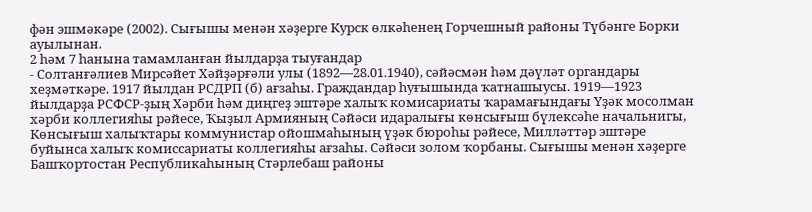фән эшмәкәре (2002). Сығышы менән хәҙерге Курск өлкәһенең Горчешный районы Түбәнге Борки ауылынан.
2 һәм 7 һанына тамамланған йылдарҙа тыуғандар
- Солтанғәлиев Мирсәйет Хәйҙәрғәли улы (1892—28.01.1940), сәйәсмән һәм дәүләт органдары хеҙмәткәре. 1917 йылдан РСДРП (б) ағзаһы. Граждандар һуғышында ҡатнашыусы. 1919—1923 йылдарҙа РСФСР-ҙың Хәрби һәм диңгеҙ эштәре халыҡ комисариаты ҡарамағындағы Үҙәк мосолман хәрби коллегияһы рәйесе, Ҡыҙыл Армияның Сәйәси идаралығы көнсығыш бүлексәһе начальнигы, Көнсығыш халыҡтары коммунистар ойошмаһының үҙәк бюроһы рәйесе, Милләттәр эштәре буйынса халыҡ комиссариаты коллегияһы ағзаһы. Сәйәси золом ҡорбаны. Сығышы менән хәҙерге Башҡортостан Республикаһының Стәрлебаш районы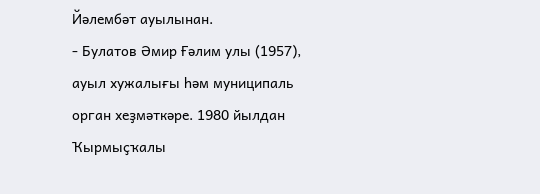Йәлембәт ауылынан.
- Булатов Әмир Ғәлим улы (1957), ауыл хужалығы һәм муниципаль орган хеҙмәткәре. 1980 йылдан Ҡырмыҫҡалы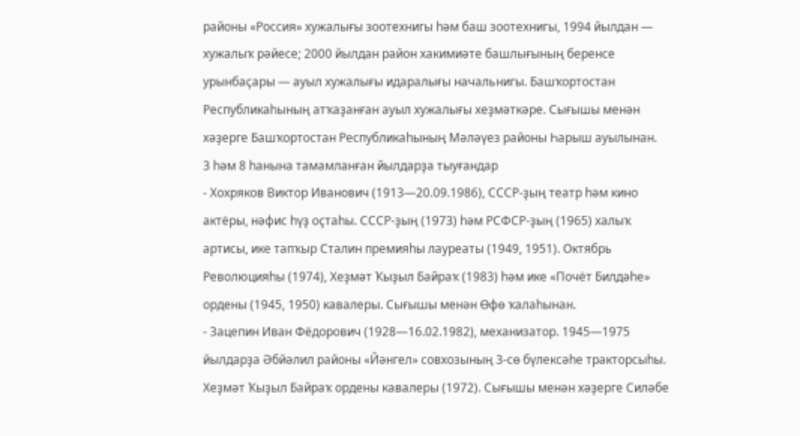районы «Россия» хужалығы зоотехнигы һәм баш зоотехнигы, 1994 йылдан — хужалыҡ рәйесе; 2000 йылдан район хакимиәте башлығының беренсе урынбаҫары — ауыл хужалығы идаралығы начальнигы. Башҡортостан Республикаһының атҡаҙанған ауыл хужалығы хеҙмәткәре. Сығышы менән хәҙерге Башҡортостан Республикаһының Мәләүез районы Һарыш ауылынан.
3 һәм 8 һанына тамамланған йылдарҙа тыуғандар
- Хохряков Виктор Иванович (1913—20.09.1986), СССР-ҙың театр һәм кино актёры, нәфис һүҙ оҫтаһы. СССР-ҙың (1973) һәм РСФСР-ҙың (1965) халыҡ артисы, ике тапҡыр Сталин премияһы лауреаты (1949, 1951). Октябрь Революцияһы (1974), Хеҙмәт Ҡыҙыл Байраҡ (1983) һәм ике «Почёт Билдәһе» ордены (1945, 1950) кавалеры. Сығышы менән Өфө ҡалаһынан.
- Зацепин Иван Фёдорович (1928—16.02.1982), механизатор. 1945—1975 йылдарҙа Әбйәлил районы «Йәнгел» совхозының 3-сө бүлексәһе тракторсыһы. Хеҙмәт Ҡыҙыл Байраҡ ордены кавалеры (1972). Сығышы менән хәҙерге Силәбе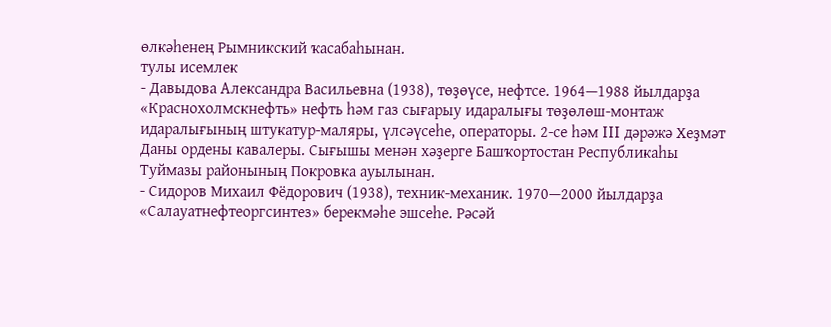өлкәһенең Рымникский ҡасабаһынан.
тулы исемлек
- Давыдова Александра Васильевна (1938), төҙөүсе, нефтсе. 1964—1988 йылдарҙа «Краснохолмскнефть» нефть һәм газ сығарыу идаралығы төҙөлөш-монтаж идаралығының штукатур-маляры, үлсәүсеһе, операторы. 2-се һәм III дәрәжә Хеҙмәт Даны ордены кавалеры. Сығышы менән хәҙерге Башҡортостан Республикаһы Туймазы районының Покровка ауылынан.
- Сидоров Михаил Фёдорович (1938), техник-механик. 1970—2000 йылдарҙа «Салауатнефтеоргсинтез» берекмәһе эшсеһе. Рәсәй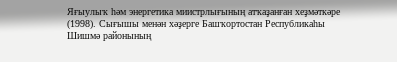Яғыулыҡ һәм энергетика миистрлығының атҡаҙанған хеҙмәткәре (1998). Сығышы менән хәҙерге Башҡортостан Республикаһы Шишмә районының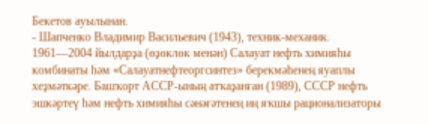Бекетов ауылынан.
- Шапченко Владимир Васильевич (1943), техник-механик. 1961—2004 йылдарҙа (өҙөклөк менән) Салауат нефть химияһы комбинаты һәм «Салауатнефтеоргсинтез» берекмәһенең яуаплы хеҙмәткәре. Башҡорт АССР-ының атҡаҙанған (1989), СССР нефть эшкәртеү һәм нефть химияһы сәнәғәтенең иң яҡшы рационализаторы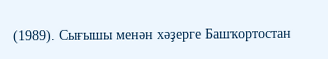(1989). Сығышы менән хәҙерге Башҡортостан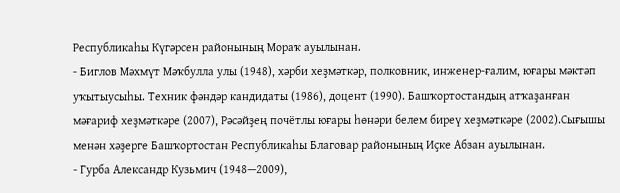Республикаһы Күгәрсен районының Мораҡ ауылынан.
- Биглов Мәхмүт Мәҡбулла улы (1948), хәрби хеҙмәткәр, полковник, инженер-ғалим, юғары мәктәп уҡытыусыһы. Техник фәндәр кандидаты (1986), доцент (1990). Башҡортостандың атҡаҙанған мәғариф хеҙмәткәре (2007), Рәсәйҙең почётлы юғары һөнәри белем биреү хеҙмәткәре (2002).Сығышы менән хәҙерге Башҡортостан Республикаһы Благовар районының Иҫке Абзан ауылынан.
- Гурба Александр Кузьмич (1948—2009),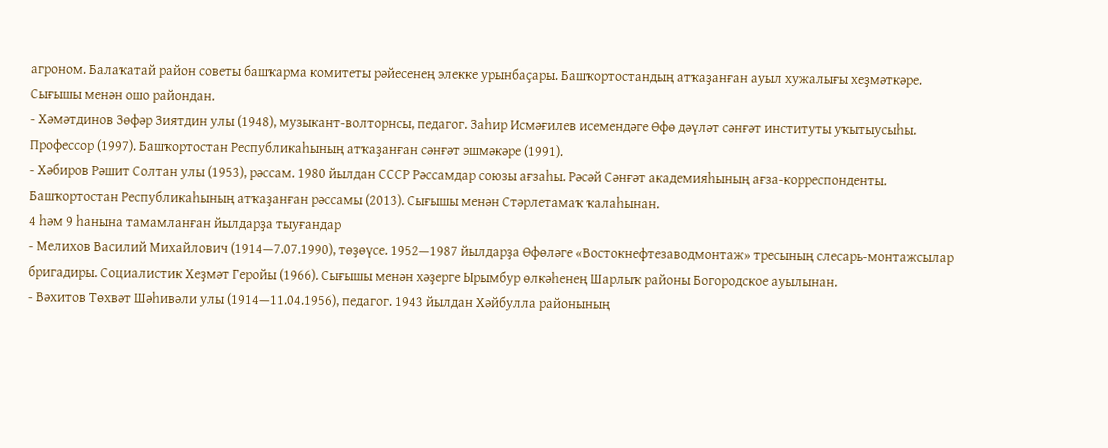агроном. Балаҡатай район советы башҡарма комитеты рәйесенең элекке урынбаҫары. Башҡортостандың атҡаҙанған ауыл хужалығы хеҙмәткәре. Сығышы менән ошо райондан.
- Хәмәтдинов Зөфәр Зиятдин улы (1948), музыкант-волторнсы, педагог. Заһир Исмәғилев исемендәге Өфө дәүләт сәнғәт институты уҡытыусыһы. Профессор (1997). Башҡортостан Республикаһының атҡаҙанған сәнғәт эшмәкәре (1991).
- Хәбиров Рәшит Солтан улы (1953), рәссам. 1980 йылдан СССР Рәссамдар союзы ағзаһы. Рәсәй Сәнғәт академияһының ағза-корреспонденты. Башҡортостан Республикаһының атҡаҙанған рәссамы (2013). Сығышы менән Стәрлетамаҡ ҡалаһынан.
4 һәм 9 һанына тамамланған йылдарҙа тыуғандар
- Мелихов Василий Михайлович (1914—7.07.1990), төҙөүсе. 1952—1987 йылдарҙа Өфөләге «Востокнефтезаводмонтаж» тресының слесарь‑монтажсылар бригадиры. Социалистик Хеҙмәт Геройы (1966). Сығышы менән хәҙерге Ырымбур өлкәһенең Шарлыҡ районы Богородское ауылынан.
- Вәхитов Төхвәт Шәһивәли улы (1914—11.04.1956), педагог. 1943 йылдан Хәйбулла районының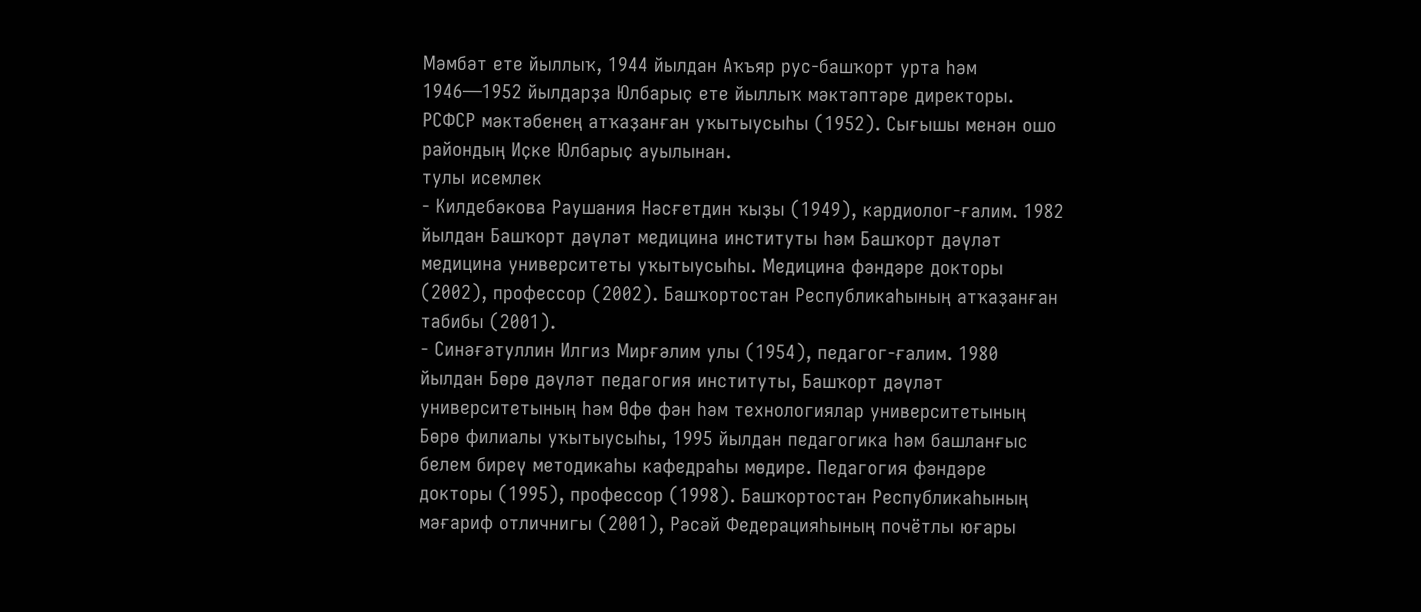Мәмбәт ете йыллыҡ, 1944 йылдан Аҡъяр рус-башҡорт урта һәм 1946—1952 йылдарҙа Юлбарыҫ ете йыллыҡ мәктәптәре директоры. РСФСР мәктәбенең атҡаҙанған уҡытыусыһы (1952). Сығышы менән ошо райондың Иҫке Юлбарыҫ ауылынан.
тулы исемлек
- Килдебәкова Раушания Нәсғетдин ҡыҙы (1949), кардиолог-ғалим. 1982 йылдан Башҡорт дәүләт медицина институты һәм Башҡорт дәүләт медицина университеты уҡытыусыһы. Медицина фәндәре докторы (2002), профессор (2002). Башҡортостан Республикаһының атҡаҙанған табибы (2001).
- Синәғәтуллин Илгиз Мирғәлим улы (1954), педагог-ғалим. 1980 йылдан Бөрө дәүләт педагогия институты, Башҡорт дәүләт университетының һәм Өфө фән һәм технологиялар университетының Бөрө филиалы уҡытыусыһы, 1995 йылдан педагогика һәм башланғыс белем биреү методикаһы кафедраһы мөдире. Педагогия фәндәре докторы (1995), профессор (1998). Башҡортостан Республикаһының мәғариф отличнигы (2001), Рәсәй Федерацияһының почётлы юғары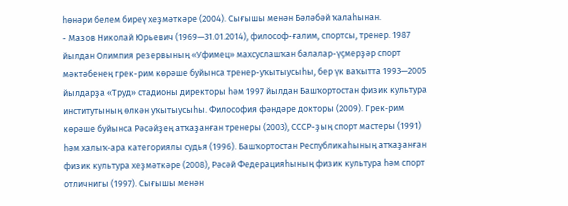һөнәри белем биреү хеҙмәткәре (2004). Сығышы менән Бәләбәй ҡалаһынан.
- Мазов Николай Юрьевич (1969—31.01.2014), философ-ғалим, спортсы, тренер. 1987 йылдан Олимпия резервының «Уфимец» махсуслашҡан балалар-үҫмерҙәр спорт мәктәбенең грек-рим көрәше буйынса тренер-уҡытыусыһы, бер үк ваҡытта 1993—2005 йылдарҙа «Труд» стадионы директоры һәм 1997 йылдан Башҡортостан физик культура институтының өлкән уҡытыусыһы. Философия фәндәре докторы (2009). Грек‑рим көрәше буйынса Рәсәйҙең атҡаҙанған тренеры (2003), СССР-ҙың спорт мастеры (1991) һәм халыҡ‑ара категориялы судья (1996). Башҡортостан Республикаһының атҡаҙанған физик культура хеҙмәткәре (2008), Рәсәй Федерацияһының физик культура һәм спорт отличнигы (1997). Сығышы менән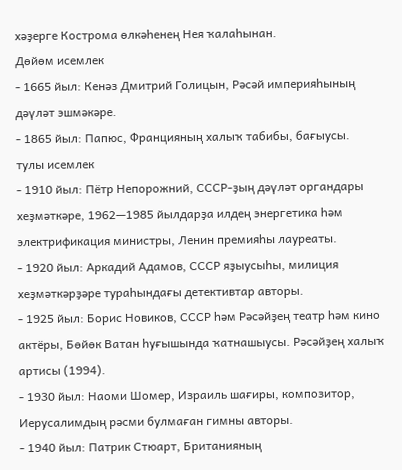хәҙерге Кострома өлкәһенең Нея ҡалаһынан.
Дөйөм исемлек
- 1665 йыл: Кенәз Дмитрий Голицын, Рәсәй империяһының дәүләт эшмәкәре.
- 1865 йыл: Папюс, Францияның халыҡ табибы, бағыусы.
тулы исемлек
- 1910 йыл: Пётр Непорожний, СССР-ҙың дәүләт органдары хеҙмәткәре, 1962—1985 йылдарҙа илдең энергетика һәм электрификация министры, Ленин премияһы лауреаты.
- 1920 йыл: Аркадий Адамов, СССР яҙыусыһы, милиция хеҙмәткәрҙәре тураһындағы детективтар авторы.
- 1925 йыл: Борис Новиков, СССР һәм Рәсәйҙең театр һәм кино актёры, Бөйөк Ватан һуғышында ҡатнашыусы. Рәсәйҙең халыҡ артисы (1994).
- 1930 йыл: Наоми Шомер, Израиль шағиры, композитор, Иерусалимдың рәсми булмаған гимны авторы.
- 1940 йыл: Патрик Стюарт, Британияның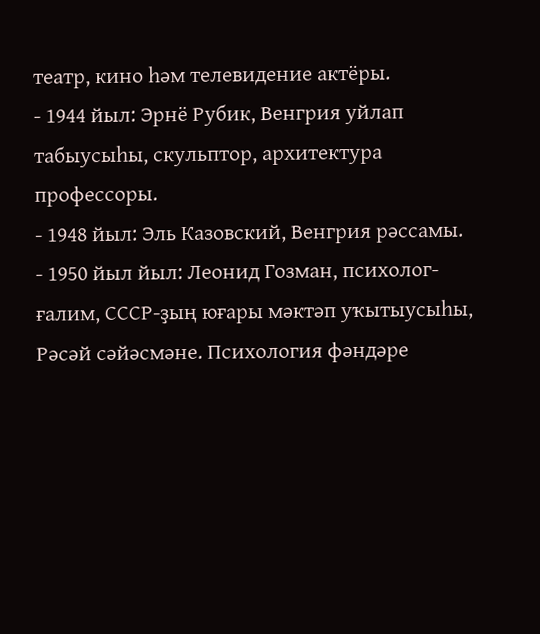театр, кино һәм телевидение актёры.
- 1944 йыл: Эрнё Рубик, Венгрия уйлап табыусыһы, скульптор, архитектура профессоры.
- 1948 йыл: Эль Казовский, Венгрия рәссамы.
- 1950 йыл йыл: Леонид Гозман, психолог-ғалим, СССР-ҙың юғары мәктәп уҡытыусыһы, Рәсәй сәйәсмәне. Психология фәндәре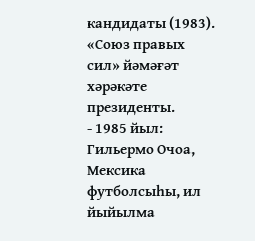кандидаты (1983). «Союз правых сил» йәмәғәт хәрәкәте президенты.
- 1985 йыл: Гильермо Очоа, Мексика футболсыһы, ил йыйылма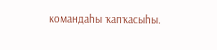командаһы ҡапҡасыһы.